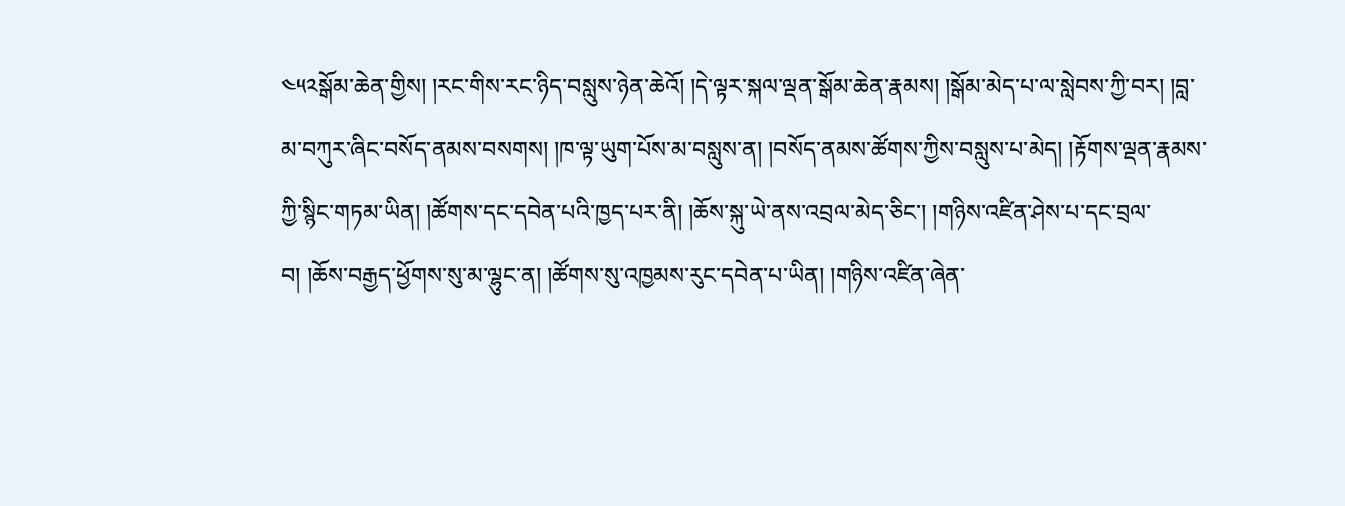༤༥༢སྒོམ་ཆེན་གྱིས། །རང་གིས་རང་ཉིད་བསླུས་ཉེན་ཆེའོ། །དེ་ལྟར་སྐལ་ལྡན་སྒོམ་ཆེན་རྣམས། །སྒོམ་མེད་པ་ལ་སླེབས་ཀྱི་བར། །བླ་མ་བཀུར་ཞིང་བསོད་ནམས་བསགས། །ཁ་ལྟ་ཡུག་པོས་མ་བསླུས་ན། །བསོད་ནམས་ཚོགས་ཀྱིས་བསླུས་པ་མེད། །རྟོགས་ལྡན་རྣམས་ཀྱི་སྙིང་གཏམ་ཡིན། །ཚོགས་དང་དབེན་པའི་ཁྱད་པར་ནི། །ཆོས་སྐུ་ཡེ་ནས་འབྲལ་མེད་ཅིང་། །གཉིས་འཛིན་ཤེས་པ་དང་བྲལ་བ། །ཆོས་བརྒྱད་ཕྱོགས་སུ་མ་ལྷུང་ན། །ཚོགས་སུ་འཁྱམས་རུང་དབེན་པ་ཡིན། །གཉིས་འཛིན་ཞེན་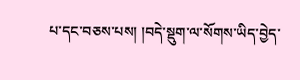པ་དང་བཅས་པས། །བདེ་སྡུག་ལ་སོགས་ཡིད་བྱེད་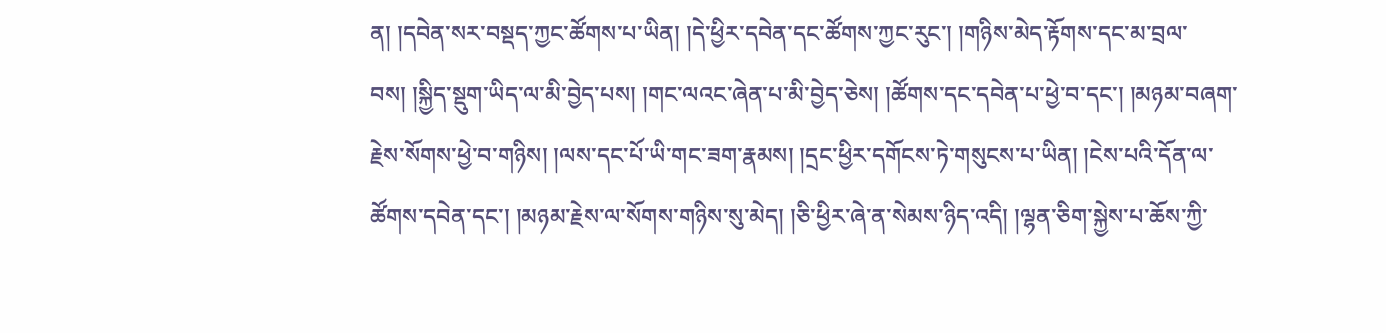ན། །དབེན་སར་བསྡད་ཀྱང་ཚོགས་པ་ཡིན། །དེ་ཕྱིར་དབེན་དང་ཚོགས་ཀྱང་རུང་། །གཉིས་མེད་རྟོགས་དང་མ་བྲལ་བས། །སྐྱིད་སྡུག་ཡིད་ལ་མི་བྱེད་པས། །གང་ལའང་ཞེན་པ་མི་བྱེད་ཅེས། །ཚོགས་དང་དབེན་པ་ཕྱེ་བ་དང་། །མཉམ་བཞག་རྗེས་སོགས་ཕྱེ་བ་གཉིས། །ལས་དང་པོ་ཡི་གང་ཟག་རྣམས། །དྲང་ཕྱིར་དགོངས་ཏེ་གསུངས་པ་ཡིན། །ངེས་པའི་དོན་ལ་ཚོགས་དབེན་དང་། །མཉམ་རྗེས་ལ་སོགས་གཉིས་སུ་མེད། །ཅི་ཕྱིར་ཞེ་ན་སེམས་ཉིད་འདི། །ལྷན་ཅིག་སྐྱེས་པ་ཆོས་ཀྱི་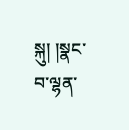སྐུ། །སྣང་བ་ལྷན་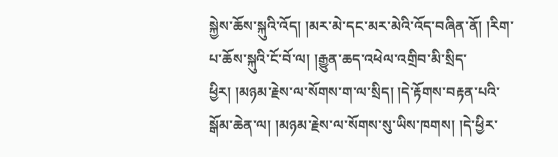སྐྱེས་ཆོས་སྐུའི་འོད། །མར་མེ་དང་མར་མེའི་འོད་བཞིན་ནོ། །རིག་པ་ཆོས་སྐུའི་ངོ་བོ་ལ། །རྒྱུན་ཆད་འཕེལ་འགྲིབ་མི་སྲིད་ཕྱིར། །མཉམ་རྗེས་ལ་སོགས་ག་ལ་སྲིད། །དེ་རྟོགས་བརྟན་པའི་སྒོམ་ཆེན་ལ། །མཉམ་རྗེས་ལ་སོགས་སུ་ཡིས་ཁགས། །དེ་ཕྱིར་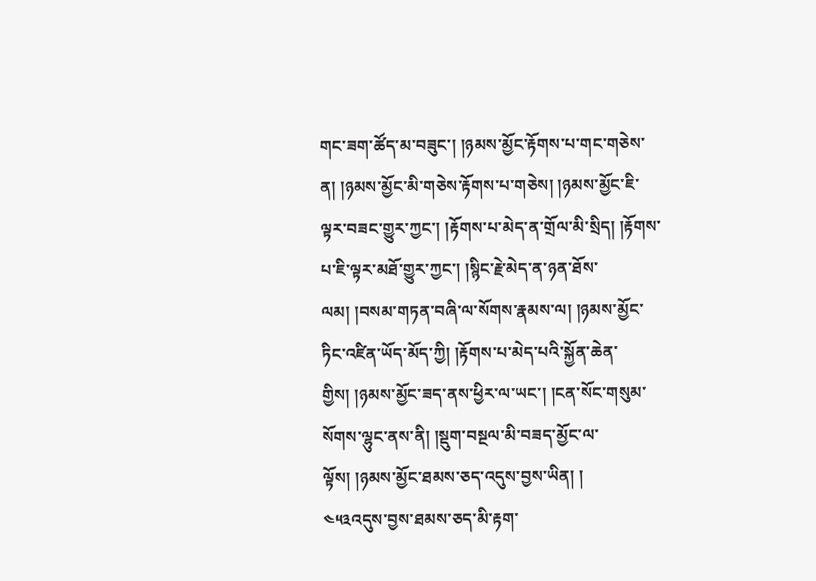གང་ཟག་ཚོད་མ་བཟུང་། །ཉམས་མྱོང་རྟོགས་པ་གང་གཅེས་ན། །ཉམས་མྱོང་མི་གཅེས་རྟོགས་པ་གཅེས། །ཉམས་མྱོང་ཇི་ལྟར་བཟང་གྱུར་ཀྱང་། །རྟོགས་པ་མེད་ན་གྲོལ་མི་སྲིད། །རྟོགས་པ་ཇི་ལྟར་མཐོ་གྱུར་ཀྱང་། །སྙིང་རྗེ་མེད་ན་ཉན་ཐོས་ལམ། །བསམ་གཏན་བཞི་ལ་སོགས་རྣམས་ལ། །ཉམས་མྱོང་ཏིང་འཛིན་ཡོད་མོད་ཀྱི། །རྟོགས་པ་མེད་པའི་སྐྱོན་ཆེན་གྱིས། །ཉམས་མྱོང་ཟད་ནས་ཕྱིར་ལ་ཡང་། །ངན་སོང་གསུམ་སོགས་ལྷུང་ནས་ནི། །སྡུག་བསྔལ་མི་བཟད་མྱོང་ལ་ལྟོས། །ཉམས་མྱོང་ཐམས་ཅད་འདུས་བྱས་ཡིན། །
༤༥༣འདུས་བྱས་ཐམས་ཅད་མི་རྟག་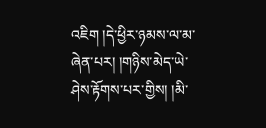འཇིག །དེ་ཕྱིར་ཉམས་ལ་མ་ཞེན་པར། །གཉིས་མེད་ཡེ་ཤེས་རྟོགས་པར་གྱིས། །མི་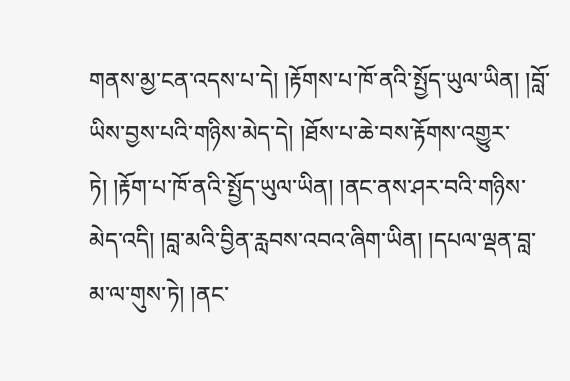གནས་མྱ་ངན་འདས་པ་དེ། །རྟོགས་པ་ཁོ་ནའི་སྤྱོད་ཡུལ་ཡིན། །བློ་ཡིས་བྱས་པའི་གཉིས་མེད་དེ། །ཐོས་པ་ཆེ་བས་རྟོགས་འགྱུར་ཏེ། །རྟོག་པ་ཁོ་ནའི་སྤྱོད་ཡུལ་ཡིན། །ནང་ནས་ཤར་བའི་གཉིས་མེད་འདི། །བླ་མའི་བྱིན་རླབས་འབའ་ཞིག་ཡིན། །དཔལ་ལྡན་བླ་མ་ལ་གུས་ཏེ། །ནང་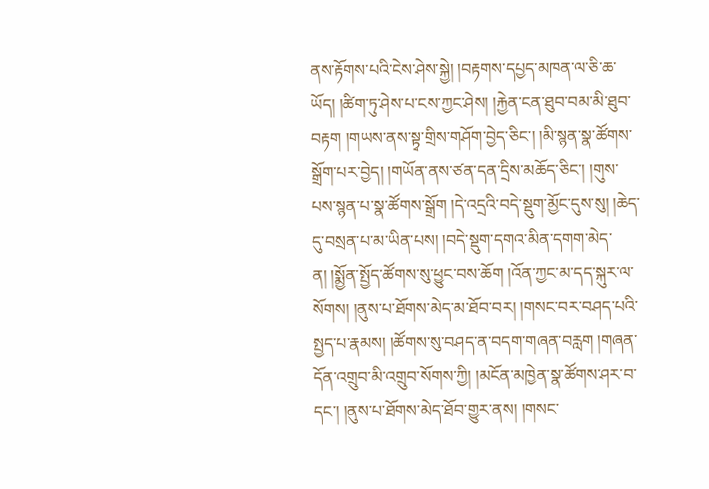ནས་རྟོགས་པའི་ངེས་ཤེས་སྐྱེ། །བརྟགས་དཔྱད་མཁན་ལ་ཅི་ཆ་ཡོད། །ཚིག་ཏུ་ཤེས་པ་ངས་ཀྱང་ཤེས། །རྐྱེན་ངན་ཐུབ་བམ་མི་ཐུབ་བརྟག །གཡས་ནས་སྟྭ་གྲིས་གཤོག་བྱེད་ཅིང་། །མི་སྙན་སྣ་ཚོགས་སྒྲོག་པར་བྱེད། །གཡོན་ནས་ཙན་དན་དྲིས་མཆོད་ཅིང་། །གུས་པས་སྙན་པ་སྣ་ཚོགས་སྒྲོག །དེ་འདྲའི་བདེ་སྡུག་མྱོང་དུས་སུ། །ཆེད་དུ་བསྲན་པ་མ་ཡིན་པས། །བདེ་སྡུག་དགའ་མིན་དགག་མེད་ན། །སྨྱོན་སྤྱོད་ཚོགས་སུ་ཕྱུང་བས་ཆོག །འོན་ཀྱང་མ་དད་སྐུར་ལ་སོགས། །ནུས་པ་ཐོགས་མེད་མ་ཐོབ་བར། །གསང་བར་བཤད་པའི་སྤྱད་པ་རྣམས། །ཚོགས་སུ་བཤད་ན་བདག་གཞན་བརླག །གཞན་དོན་འགྲུབ་མི་འགྲུབ་སོགས་ཀྱི། །མངོན་མཁྱེན་སྣ་ཚོགས་ཤར་བ་དང་། །ནུས་པ་ཐོགས་མེད་ཐོབ་གྱུར་ནས། །གསང་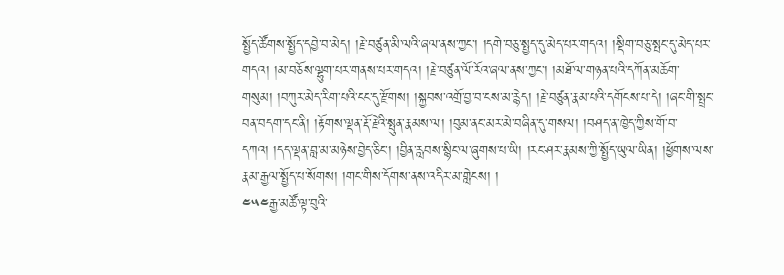སྤྱོད་ཚོགས་སྤྱོད་དབྱེ་བ་མེད། །རྗེ་བཙུན་མི་ལའི་ཞལ་ནས་ཀྱང་། །དགེ་བཅུ་སྤྱད་དུ་མེད་པར་གདའ། །སྡིག་བཅུ་སྤང་དུ་མེད་པར་གདའ། །མ་བཅོས་ལྷུག་པར་གནས་པར་གདའ། །རྗེ་བཙུན་ལོ་རོའ་ཞལ་ནས་ཀྱང་། །མཐོ་ལ་གཉན་པའི་དཀོན་མཆོག་གསུམ། །བཀུར་མེད་རིག་པའི་ངང་དུ་རྫོགས། །སྐྱབས་འགྲོ་བྱ་བ་ངས་མ་རྙེད། །རྗེ་བཙུན་རྣམ་པའི་དགོངས་པ་དེ། །ཞང་གི་སྤྲང་བན་བདག་དང་ནི། །རྟོགས་ལྡན་རྡོ་རྗེའི་སྤུན་རྣམས་ལ། །བུམ་ནང་མར་མེ་བཞིན་དུ་གསལ། །བཤད་ན་ཁྱེད་ཀྱིས་གོ་བ་དཀའ། །དད་ལྡན་བླ་མ་མཉེས་བྱེད་ཅིང་། །བྱིན་རླབས་སྙིང་ལ་ཞུགས་པ་ཡི། །རང་ཤར་རྣམས་ཀྱི་སྤྱོད་ཡུལ་ཡིན། །ཕྱོགས་ལས་རྣམ་རྒྱལ་སྤྱོད་པ་སོགས། །གང་གིས་དོགས་ནས་འདིར་མ་གླེངས། །
༤༥༤རྒྱ་མཚོ་ལྟ་བུའི་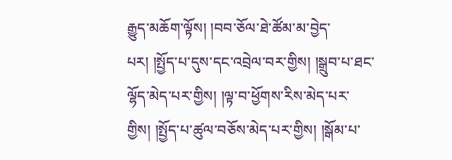རྒྱུད་མཆོག་ལྟོས། །བབ་ཅོལ་ཐེ་ཚོམ་མ་བྱེད་པར། །སྤྱོད་པ་དུས་དང་འབྲེལ་བར་གྱིས། །སྒྲུབ་པ་ཐང་ལྷོད་མེད་པར་གྱིས། །ལྟ་བ་ཕྱོགས་རིས་མེད་པར་གྱིས། །སྤྱོད་པ་ཚུལ་བཅོས་མེད་པར་གྱིས། །སྒོམ་པ་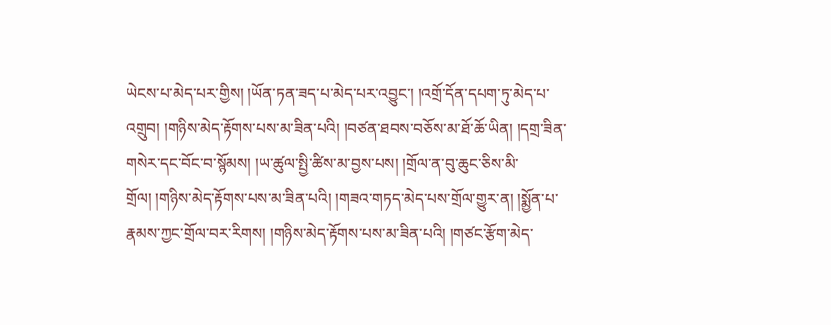ཡེངས་པ་མེད་པར་གྱིས། །ཡོན་ཏན་ཟད་པ་མེད་པར་འབྱུང་། །འགྲོ་དོན་དཔག་ཏུ་མེད་པ་འགྲུབ། །གཉིས་མེད་རྟོགས་པས་མ་ཟིན་པའི། །བཙན་ཐབས་བཅོས་མ་ཐོ་ཆོ་ཡིན། །དགྲ་ཟིན་གསེར་དང་བོང་བ་སྙོམས། །ཡ་ཚུལ་སྤྱི་ཚིས་མ་བྱས་པས། །གྲོལ་ན་བུ་ཆུང་ཅིས་མི་གྲོལ། །གཉིས་མེད་རྟོགས་པས་མ་ཟིན་པའི། །གཟའ་གཏད་མེད་པས་གྲོལ་གྱུར་ན། །སྨྱོན་པ་རྣམས་ཀྱང་གྲོལ་བར་རིགས། །གཉིས་མེད་རྟོགས་པས་མ་ཟིན་པའི། །གཙང་རྩོག་མེད་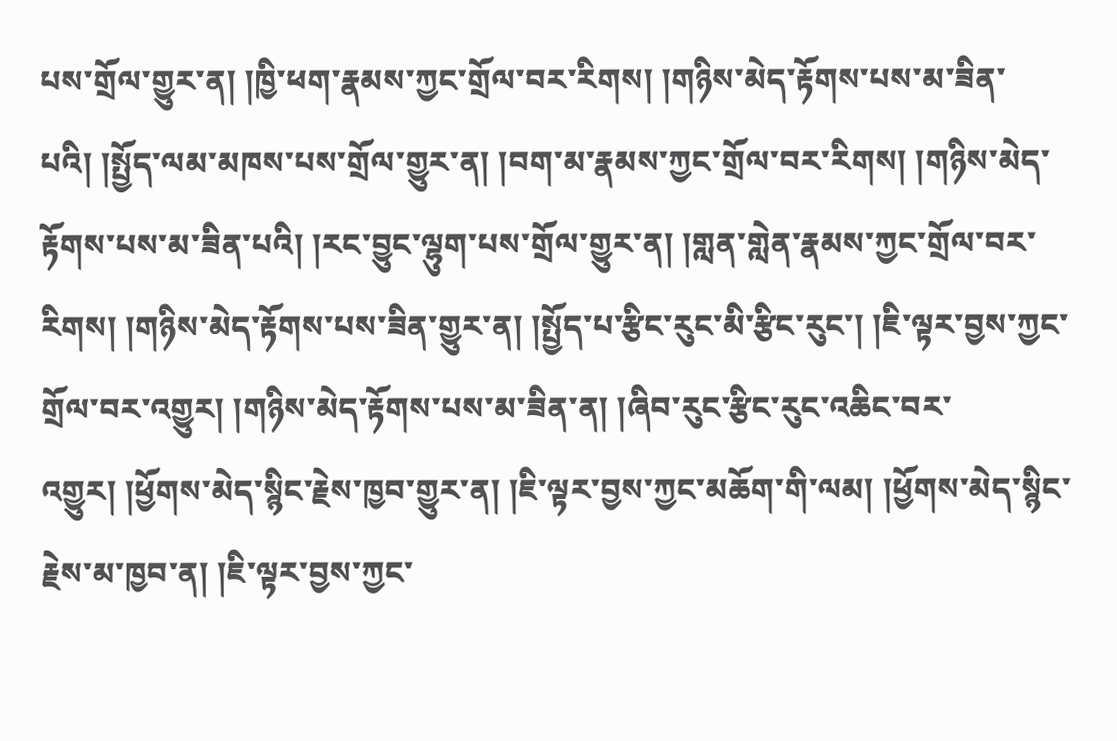པས་གྲོལ་གྱུར་ན། །ཁྱི་ཕག་རྣམས་ཀྱང་གྲོལ་བར་རིགས། །གཉིས་མེད་རྟོགས་པས་མ་ཟིན་པའི། །སྤྱོད་ལམ་མཁས་པས་གྲོལ་གྱུར་ན། །བག་མ་རྣམས་ཀྱང་གྲོལ་བར་རིགས། །གཉིས་མེད་རྟོགས་པས་མ་ཟིན་པའི། །རང་བྱུང་ལྷུག་པས་གྲོལ་གྱུར་ན། །གླན་གླེན་རྣམས་ཀྱང་གྲོལ་བར་རིགས། །གཉིས་མེད་རྟོགས་པས་ཟིན་གྱུར་ན། །སྤྱོད་པ་རྩིང་རུང་མི་རྩིང་རུང་། །ཇི་ལྟར་བྱས་ཀྱང་གྲོལ་བར་འགྱུར། །གཉིས་མེད་རྟོགས་པས་མ་ཟིན་ན། །ཞིབ་རུང་རྩིང་རུང་འཆིང་བར་འགྱུར། །ཕྱོགས་མེད་སྙིང་རྗེས་ཁྱབ་གྱུར་ན། །ཇི་ལྟར་བྱས་ཀྱང་མཆོག་གི་ལམ། །ཕྱོགས་མེད་སྙིང་རྗེས་མ་ཁྱབ་ན། །ཇི་ལྟར་བྱས་ཀྱང་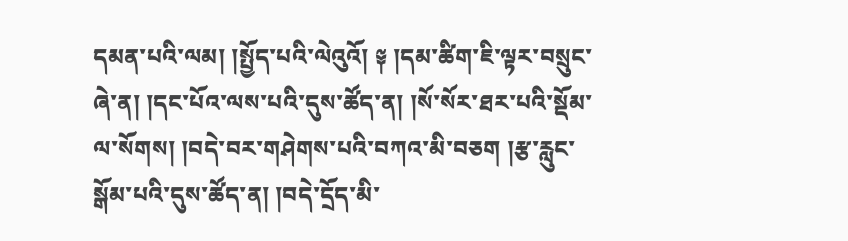དམན་པའི་ལམ། །སྤྱོད་པའི་ལེའུའོ། ༈ །དམ་ཚིག་ཇི་ལྟར་བསྲུང་ཞེ་ན། །དང་པོའ་ལས་པའི་དུས་ཚོད་ན། །སོ་སོར་ཐར་པའི་སྡོམ་ལ་སོགས། །བདེ་བར་གཤེགས་པའི་བཀའ་མི་བཅག །རྩ་རླུང་སྒོམ་པའི་དུས་ཚོད་ན། །བདེ་དྲོད་མི་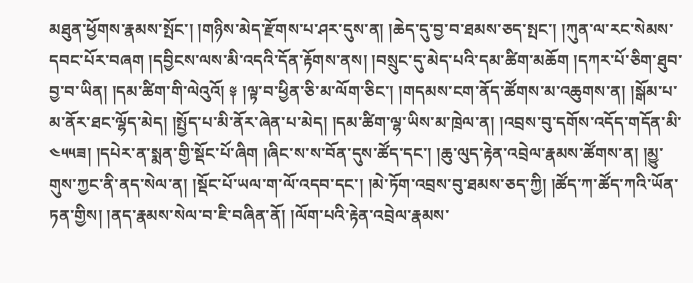མཐུན་ཕྱོགས་རྣམས་སྤོང་། །གཉིས་མེད་རྫོགས་པ་ཤར་དུས་ན། །ཆེད་དུ་བྱ་བ་ཐམས་ཅད་སྤང་། །ཀུན་ལ་རང་སེམས་དབང་པོར་བཞག །དབྱིངས་ལས་མི་འདའི་དོན་རྟོགས་ནས། །བསྲུང་དུ་མེད་པའི་དམ་ཚིག་མཆོག །དཀར་པོ་ཅིག་ཐུབ་བྱ་བ་ཡིན། །དམ་ཚིག་གི་ལེའུའོ། ༈ །ལྟ་བ་ཕྱིན་ཅི་མ་ལོག་ཅིང་། །གདམས་ངག་ནོད་ཚོགས་མ་འཆུགས་ན། །སྒོམ་པ་མ་ནོར་ཐང་ལྷོད་མེད། །སྤྱོད་པ་མི་ནོར་ཞེན་པ་མེད། །དམ་ཚིག་ལྷ་ཡིས་མ་ཁྲེལ་ན། །འབྲས་བུ་དགོས་འདོད་གདོན་མི་
༤༥༥ཟ། །དཔེར་ན་སྨན་གྱི་སྡོང་པོ་ཞིག །ཞིང་ས་ས་བོན་དུས་ཚོད་དང་། །ཆུ་ལུད་རྟེན་འབྲེལ་རྣམས་ཚོགས་ན། །མྱུ་གུས་ཀྱང་ནི་ནད་སེལ་ན། །སྡོང་པོ་ཡལ་ག་ལོ་འདབ་དང་། །མེ་ཏོག་འབྲས་བུ་ཐམས་ཅད་ཀྱི། །ཚོད་ཀ་ཚོད་ཀའི་ཡོན་ཏན་གྱིས། །ནད་རྣམས་སེལ་བ་ཇི་བཞིན་ནོ། །ལོག་པའི་རྟེན་འབྲེལ་རྣམས་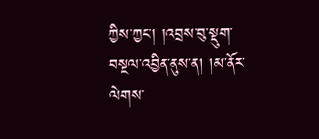ཀྱིས་ཀྱང་། །འབྲས་བུ་སྡུག་བསྔལ་འབྱིན་ནུས་ན། །མ་ནོར་ལེགས་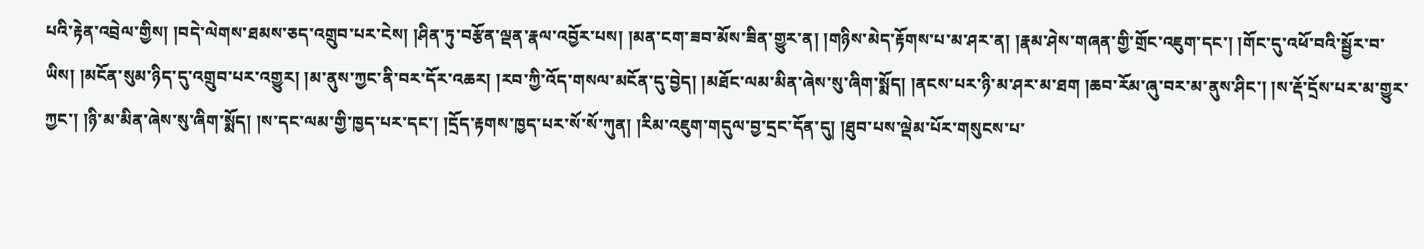པའི་རྟེན་འབྲེལ་གྱིས། །བདེ་ལེགས་ཐམས་ཅད་འགྲུབ་པར་ངེས། །ཤིན་ཏུ་བརྩོན་ལྡན་རྣལ་འབྱོར་པས། །མན་ངག་ཟབ་མོས་ཟིན་གྱུར་ན། །གཉིས་མེད་རྟོགས་པ་མ་ཤར་ན། །རྣམ་ཤེས་གཞན་གྱི་གྲོང་འཇུག་དང་། །གོང་དུ་འཕོ་བའི་སྦྱོར་བ་ཡིས། །མངོན་སུམ་ཉིད་དུ་འགྲུབ་པར་འགྱུར། །མ་ནུས་ཀྱང་ནི་བར་དོར་འཆར། །རབ་ཀྱི་འོད་གསལ་མངོན་དུ་བྱེད། །མཐོང་ལམ་མིན་ཞེས་སུ་ཞིག་སྨོད། །ནངས་པར་ཉི་མ་ཤར་མ་ཐག །ཆབ་རོམ་ཞུ་བར་མ་ནུས་ཤིང་། །ས་རྡོ་དྲོས་པར་མ་གྱུར་ཀྱང་། །ཉི་མ་མིན་ཞེས་སུ་ཞིག་སྨོད། །ས་དང་ལམ་གྱི་ཁྱད་པར་དང་། །དྲོད་རྟགས་ཁྱད་པར་སོ་སོ་ཀུན། །རིམ་འཇུག་གདུལ་བྱ་དྲང་དོན་དུ། །ཐུབ་པས་ལྡེམ་པོར་གསུངས་པ་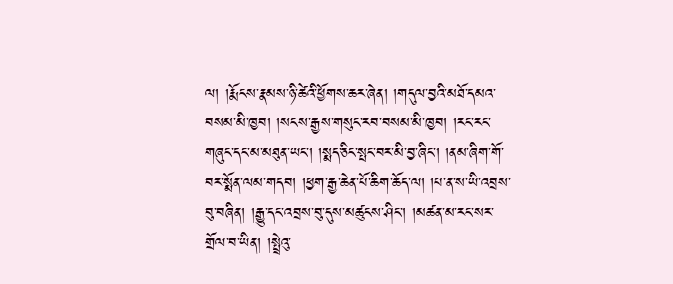ལ། །རྨོངས་རྣམས་ཉི་ཚེའི་ཕྱོགས་ཆར་ཞེན། །གདུལ་བྱའི་མཐོ་དམའ་བསམ་མི་ཁྱབ། །སངས་རྒྱས་གསུང་རབ་བསམ་མི་ཁྱབ། །རང་རང་གཞུང་དང་མ་མཐུན་ཡང་། །སྨད་ཅིང་སྤང་བར་མི་བྱ་ཞིང་། །ནམ་ཞིག་གོ་བར་སྨོན་ལམ་གདབ། །ཕྱག་རྒྱ་ཆེན་པོ་ཆིག་ཆོད་ལ། །པ་ན་ས་ཡི་འབྲས་བུ་བཞིན། །རྒྱུ་དང་འབྲས་བུ་དུས་མཚུངས་ཤིང་། །མཚན་མ་རང་སར་གྲོལ་བ་ཡིན། །སྤྲེའུ་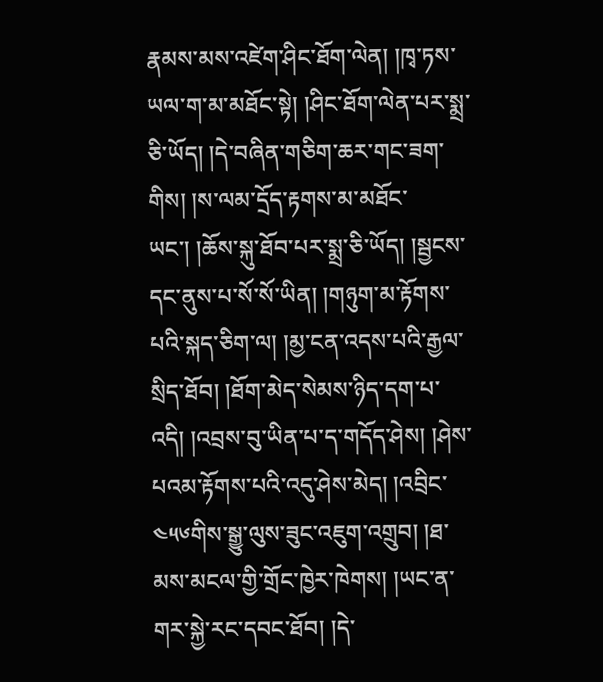རྣམས་མས་འཛེག་ཤིང་ཐོག་ལེན། །ཁྭ་ཏས་ཡལ་ག་མ་མཐོང་སྟེ། །ཤིང་ཐོག་ལེན་པར་སྨྲ་ཅི་ཡོད། །དེ་བཞིན་གཅིག་ཆར་གང་ཟག་གིས། །ས་ལམ་དྲོད་རྟགས་མ་མཐོང་ཡང་། །ཆོས་སྐུ་ཐོབ་པར་སྨྲ་ཅི་ཡོད། །སྦྱངས་དང་ནུས་པ་སོ་སོ་ཡིན། །གཉུག་མ་རྟོགས་པའི་སྐད་ཅིག་ལ། །མྱ་ངན་འདས་པའི་རྒྱལ་སྲིད་ཐོབ། །ཐོག་མེད་སེམས་ཉིད་དག་པ་འདི། །འབྲས་བུ་ཡིན་པ་ད་གདོད་ཤེས། །ཤེས་པའམ་རྟོགས་པའི་འདུ་ཤེས་མེད། །འབྲིང་
༤༥༦གིས་སྒྱུ་ལུས་ཟུང་འཇུག་འགྲུབ། །ཐ་མས་མངལ་གྱི་གྲོང་ཁྱེར་ཁེགས། །ཡང་ན་གར་སྐྱེ་རང་དབང་ཐོབ། །དེ་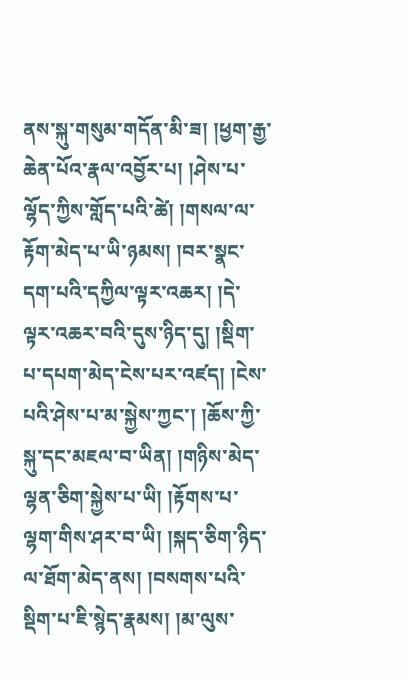ནས་སྐུ་གསུམ་གདོན་མི་ཟ། །ཕྱག་རྒྱ་ཆེན་པོའ་རྣལ་འབྱོར་པ། །ཤེས་པ་ལྷོད་ཀྱིས་གློད་པའི་ཚེ། །གསལ་ལ་རྟོག་མེད་པ་ཡི་ཉམས། །བར་སྣང་དག་པའི་དཀྱིལ་ལྟར་འཆར། །དེ་ལྟར་འཆར་བའི་དུས་ཉིད་དུ། །སྡིག་པ་དཔག་མེད་ངེས་པར་འཛད། །ངེས་པའི་ཤེས་པ་མ་སྐྱེས་ཀྱང་། །ཆོས་ཀྱི་སྐུ་དང་མཇལ་བ་ཡིན། །གཉིས་མེད་ལྷན་ཅིག་སྐྱེས་པ་ཡི། །རྟོགས་པ་ལྷག་གིས་ཤར་བ་ཡི། །སྐད་ཅིག་ཉིད་ལ་ཐོག་མེད་ནས། །བསགས་པའི་སྡིག་པ་ཇི་སྙེད་རྣམས། །མ་ལུས་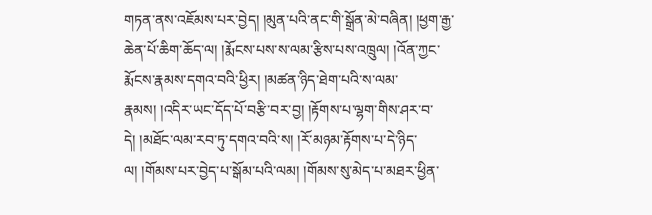གཏན་ནས་འཇོམས་པར་བྱེད། །མུན་པའི་ནང་གི་སྒྲོན་མེ་བཞིན། །ཕྱག་རྒྱ་ཆེན་པོ་ཆིག་ཆོད་ལ། །རྨོངས་པས་ས་ལམ་རྩིས་པས་འཁྲུལ། །འོན་ཀྱང་རྨོངས་རྣམས་དགའ་བའི་ཕྱིར། །མཚན་ཉིད་ཐེག་པའི་ས་ལམ་རྣམས། །འདིར་ཡང་དོད་པོ་བརྩི་བར་བྱ། །རྟོགས་པ་ལྷག་གིས་ཤར་བ་དེ། །མཐོང་ལམ་རབ་ཏུ་དགའ་བའི་ས། །རོ་མཉམ་རྟོགས་པ་དེ་ཉིད་ལ། །གོམས་པར་བྱེད་པ་སྒོམ་པའི་ལམ། །གོམས་སུ་མེད་པ་མཐར་ཕྱིན་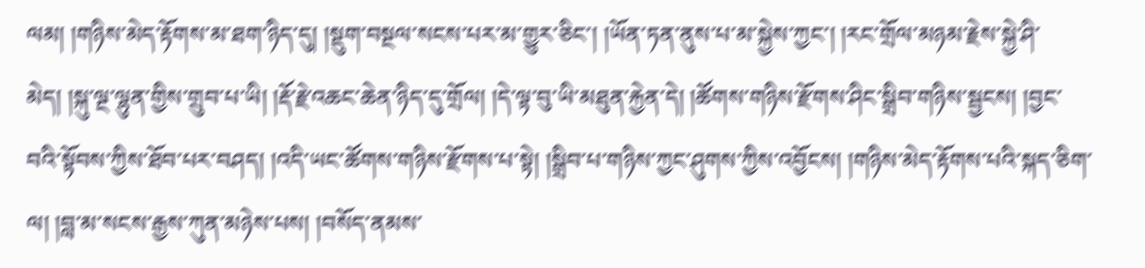ལམ། །གཉིས་མེད་རྟོགས་མ་ཐག་ཉིད་དུ། །སྡུག་བསྔལ་སངས་པར་མ་གྱུར་ཅིང་། །ཡོན་ཏན་ནུས་པ་མ་སྐྱེས་ཀྱང་། །རང་གྲོལ་མཉམ་རྗེས་སྐྱེ་ཤི་མེད། །སྐུ་ལྔ་ལྷུན་གྱིས་གྲུབ་པ་ཡི། །རྡོ་རྗེ་འཆང་ཆེན་ཉིད་དུ་གྲོལ། །དེ་ལྟ་བུ་ཡི་མཐུན་རྐྱེན་དེ། །ཚོགས་གཉིས་རྫོགས་ཤིང་སྒྲིབ་གཉིས་སྦྱངས། །བྱང་བའི་སྟོབས་ཀྱིས་ཐོབ་པར་བཤད། །འདི་ཡང་ཚོགས་གཉིས་རྫོགས་པ་སྟེ། །སྒྲིབ་པ་གཉིས་ཀྱང་ཤུགས་ཀྱིས་འབྱོངས། །གཉིས་མེད་རྟོགས་པའི་སྐད་ཅིག་ལ། །བླ་མ་སངས་རྒྱས་ཀུན་མཉེས་པས། །བསོད་ནམས་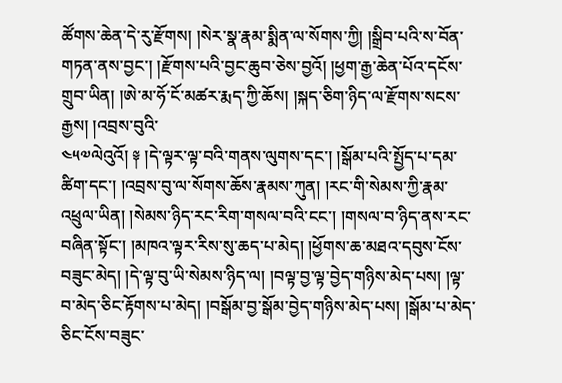ཚོགས་ཆེན་དེ་རུ་རྫོགས། །སེར་སྣ་རྣམ་སྨིན་ལ་སོགས་ཀྱི། །སྒྲིབ་པའི་ས་བོན་གཏན་ནས་བྱང་། །རྫོགས་པའི་བྱང་ཆུབ་ཅེས་བྱའོ། །ཕྱག་རྒྱ་ཆེན་པོའ་དངོས་གྲུབ་ཡིན། །ཨེ་མ་ཧོ་ངོ་མཚར་རྨད་ཀྱི་ཆོས། །སྐད་ཅིག་ཉིད་ལ་རྫོགས་སངས་རྒྱས། །འབྲས་བུའི་
༤༥༧ལེའུའོ། ༈ །དེ་ལྟར་ལྟ་བའི་གནས་ལུགས་དང་། །སྒོམ་པའི་སྤྱོད་པ་དམ་ཚིག་དང་། །འབྲས་བུ་ལ་སོགས་ཆོས་རྣམས་ཀུན། །རང་གི་སེམས་ཀྱི་རྣམ་འཕྲུལ་ཡིན། །སེམས་ཉིད་རང་རིག་གསལ་བའི་ངང་། །གསལ་བ་ཉིད་ནས་རང་བཞིན་སྟོང་། །མཁའ་ལྟར་རིས་སུ་ཆད་པ་མེད། །ཕྱོགས་ཆ་མཐའ་དབུས་ངོས་བཟུང་མེད། །དེ་ལྟ་བུ་ཡི་སེམས་ཉིད་ལ། །བལྟ་བྱ་ལྟ་བྱེད་གཉིས་མེད་པས། །ལྟ་བ་མེད་ཅིང་རྟོགས་པ་མེད། །བསྒོམ་བྱ་སྒོམ་བྱེད་གཉིས་མེད་པས། །སྒོམ་པ་མེད་ཅིང་ངོས་བཟུང་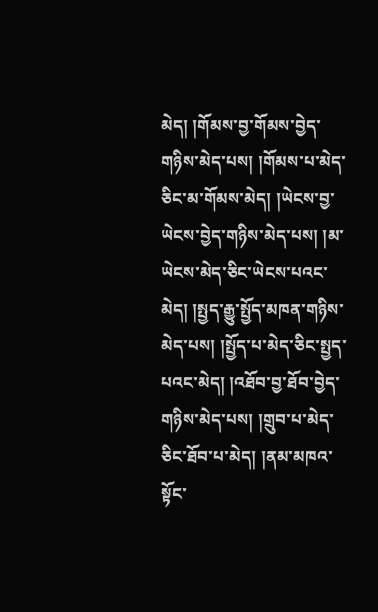མེད། །གོམས་བྱ་གོམས་བྱེད་གཉིས་མེད་པས། །གོམས་པ་མེད་ཅིང་མ་གོམས་མེད། །ཡེངས་བྱ་ཡེངས་བྱེད་གཉིས་མེད་པས། །མ་ཡེངས་མེད་ཅིང་ཡེངས་པའང་མེད། །སྤྱད་རྒྱུ་སྤྱོད་མཁན་གཉིས་མེད་པས། །སྤྱོད་པ་མེད་ཅིང་སྤྱད་པའང་མེད། །འཐོབ་བྱ་ཐོབ་བྱེད་གཉིས་མེད་པས། །གྲུབ་པ་མེད་ཅིང་ཐོབ་པ་མེད། །ནམ་མཁའ་སྟོང་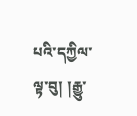པའི་དཀྱིལ་ལྟ་བུ། །རྒྱུ་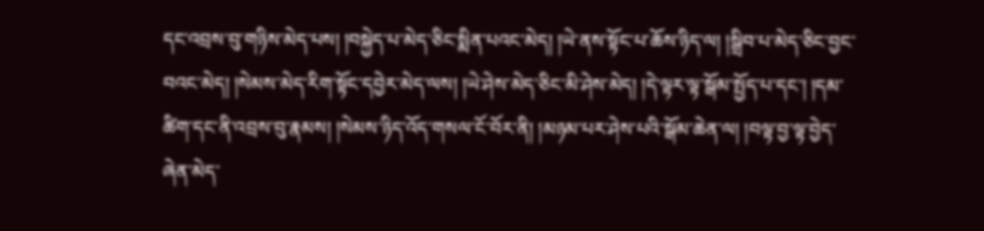དང་འབྲས་བུ་གཉིས་མེད་པས། །བསྐྱེད་པ་མེད་ཅིང་སྨིན་པའང་མེད། །ཡེ་ནས་སྟོང་པ་ཆོས་ཉིད་ལ། །སྒྲིབ་པ་མེད་ཅིང་བྱང་བའང་མེད། །སེམས་མེད་རིག་སྟོང་དབྱེར་མེད་ལས། །ཡེ་ཤེས་མེད་ཅིང་མི་ཤེས་མེད། །དེ་ལྟར་ལྟ་སྒོམ་སྤྱོད་པ་དང་། །དམ་ཚིག་དང་ནི་འབྲས་བུ་རྣམས། །སེམས་ཉིད་འོད་གསལ་ངོ་བོར་ནི། །མཉམ་པར་ཤེས་པའི་སྒོམ་ཆེན་ལ། །བལྟ་བྱ་ལྟ་བྱེད་ཞེན་མེད་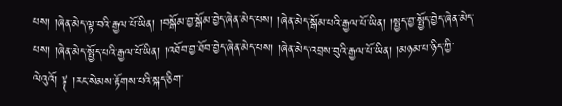པས། །ཞེན་མེད་ལྟ་བའི་རྒྱལ་པོ་ཡིན། །བསྒོམ་བྱ་སྒོམ་བྱེད་ཞེན་མེད་པས། །ཞེན་མེད་སྒོམ་པའི་རྒྱལ་པོ་ཡིན། །སྤྱད་བྱ་སྤྱོད་བྱེད་ཞེན་མེད་པས། །ཞེན་མེད་སྤྱོད་པའི་རྒྱལ་པོ་ཡིན། །འཐོབ་བྱ་ཐོབ་བྱེད་ཞེན་མེད་པས། །ཞེན་མེད་འབྲས་བུའི་རྒྱལ་པོ་ཡིན། །མཉམ་པ་ཉིད་ཀྱི་ལེའུའོ། ༈ །རང་སེམས་རྟོགས་པའི་སྐད་ཅིག་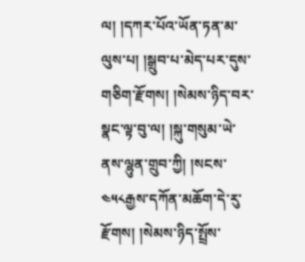ལ། །དཀར་པོའ་ཡོན་ཏན་མ་ལུས་པ། །སྒྲུབ་པ་མེད་པར་དུས་གཅིག་རྫོགས། །སེམས་ཉིད་བར་སྣང་ལྟ་བུ་ལ། །སྐུ་གསུམ་ཡེ་ནས་ལྷུན་གྲུབ་ཀྱི། །སངས་
༤༥༨རྒྱས་དཀོན་མཆོག་དེ་རུ་རྫོགས། །སེམས་ཉིད་སྤྲོས་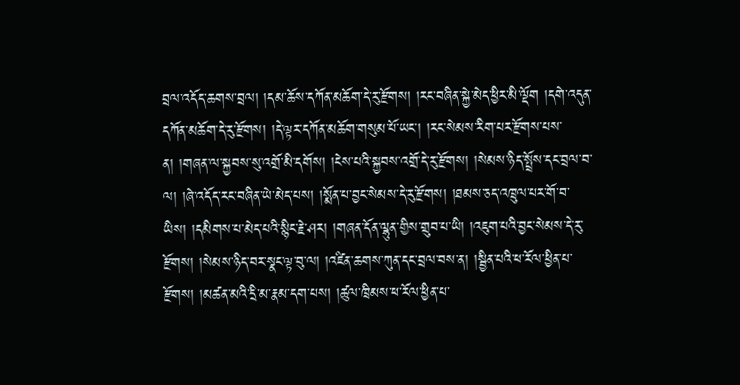བྲལ་འདོད་ཆགས་བྲལ། །དམ་ཆོས་དཀོན་མཆོག་དེ་རུ་རྫོགས། །རང་བཞིན་སྐྱེ་མེད་ཕྱིར་མི་ལྡོག །དགེ་འདུན་དཀོན་མཆོག་དེ་རུ་རྫོགས། །དེ་ལྟར་དཀོན་མཆོག་གསུམ་པོ་ཡང་། །རང་སེམས་རིག་པར་རྫོགས་པས་ན། །གཞན་ལ་སྐྱབས་སུ་འགྲོ་མི་དགོས། །ངེས་པའི་སྐྱབས་འགྲོ་དེ་རུ་རྫོགས། །སེམས་ཉིད་སྤྲོས་དང་བྲལ་བ་ལ། །ཞེ་འདོད་རང་བཞིན་ཡེ་མེད་པས། །སྨོན་པ་བྱང་སེམས་དེ་རུ་རྫོགས། །ཐམས་ཅད་འཁྲུལ་པར་གོ་བ་ཡིས། །དམིགས་པ་མེད་པའི་སྙིང་རྗེ་ཤར། །གཞན་དོན་ལྷུན་གྱིས་གྲུབ་པ་ཡི། །འཇུག་པའི་བྱང་སེམས་དེ་རུ་རྫོགས། །སེམས་ཉིད་བར་སྣང་ལྟ་བུ་ལ། །འཛིན་ཆགས་ཀུན་དང་བྲལ་བས་ན། །སྦྱིན་པའི་ཕ་རོལ་ཕྱིན་པ་རྫོགས། །མཚན་མའི་དྲི་མ་རྣམ་དག་པས། །ཚུལ་ཁྲིམས་ཕ་རོལ་ཕྱིན་པ་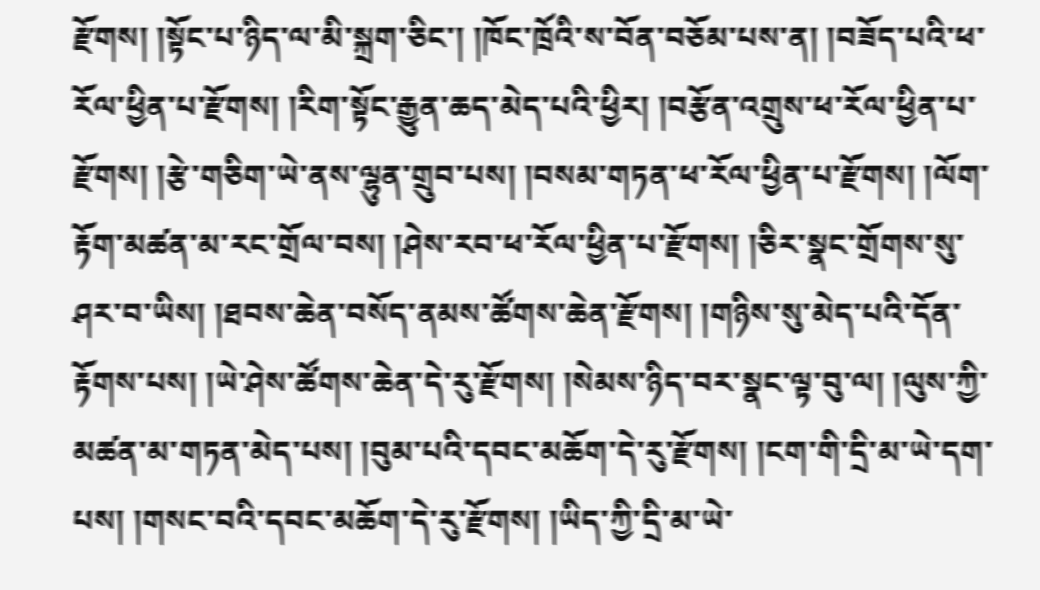རྫོགས། །སྟོང་པ་ཉིད་ལ་མི་སྐྲག་ཅིང་། །ཁོང་ཁྲོའི་ས་བོན་བཅོམ་པས་ན། །བཟོད་པའི་ཕ་རོལ་ཕྱིན་པ་རྫོགས། །རིག་སྟོང་རྒྱུན་ཆད་མེད་པའི་ཕྱིར། །བརྩོན་འགྲུས་ཕ་རོལ་ཕྱིན་པ་རྫོགས། །རྩེ་གཅིག་ཡེ་ནས་ལྷུན་གྲུབ་པས། །བསམ་གཏན་ཕ་རོལ་ཕྱིན་པ་རྫོགས། །ལོག་རྟོག་མཚན་མ་རང་གྲོལ་བས། །ཤེས་རབ་ཕ་རོལ་ཕྱིན་པ་རྫོགས། །ཅིར་སྣང་གྲོགས་སུ་ཤར་བ་ཡིས། །ཐབས་ཆེན་བསོད་ནམས་ཚོགས་ཆེན་རྫོགས། །གཉིས་སུ་མེད་པའི་དོན་རྟོགས་པས། །ཡེ་ཤེས་ཚོགས་ཆེན་དེ་རུ་རྫོགས། །སེམས་ཉིད་བར་སྣང་ལྟ་བུ་ལ། །ལུས་ཀྱི་མཚན་མ་གཏན་མེད་པས། །བུམ་པའི་དབང་མཆོག་དེ་རུ་རྫོགས། །ངག་གི་དྲི་མ་ཡེ་དག་པས། །གསང་བའི་དབང་མཆོག་དེ་རུ་རྫོགས། །ཡིད་ཀྱི་དྲི་མ་ཡེ་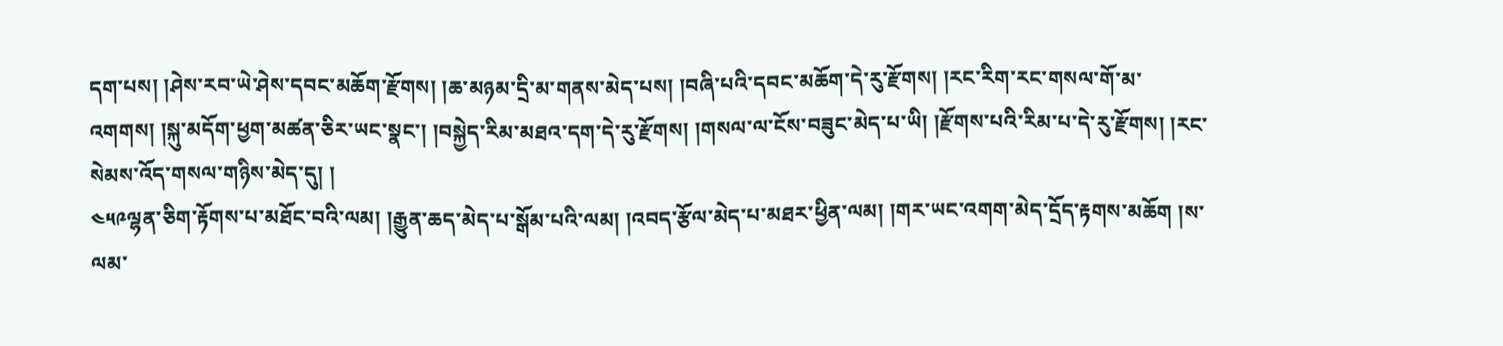དག་པས། །ཤེས་རབ་ཡེ་ཤེས་དབང་མཆོག་རྫོགས། །ཆ་མཉམ་དྲི་མ་གནས་མེད་པས། །བཞི་པའི་དབང་མཆོག་དེ་རུ་རྫོགས། །རང་རིག་རང་གསལ་གོ་མ་འགགས། །སྐུ་མདོག་ཕྱག་མཚན་ཅིར་ཡང་སྣང་། །བསྐྱེད་རིམ་མཐའ་དག་དེ་རུ་རྫོགས། །གསལ་ལ་ངོས་བཟུང་མེད་པ་ཡི། །རྫོགས་པའི་རིམ་པ་དེ་རུ་རྫོགས། །རང་སེམས་འོད་གསལ་གཉིས་མེད་དུ། །
༤༥༩ལྷན་ཅིག་རྟོགས་པ་མཐོང་བའི་ལམ། །རྒྱུན་ཆད་མེད་པ་སྒོམ་པའི་ལམ། །འབད་རྩོལ་མེད་པ་མཐར་ཕྱིན་ལམ། །གར་ཡང་འགག་མེད་དྲོད་རྟགས་མཆོག །ས་ལམ་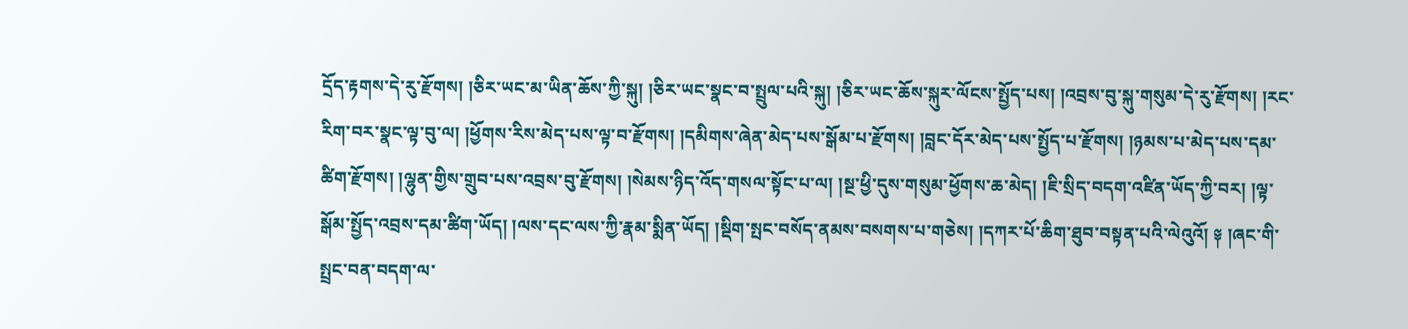དྲོད་རྟགས་དེ་རུ་རྫོགས། །ཅིར་ཡང་མ་ཡིན་ཆོས་ཀྱི་སྐུ། །ཅིར་ཡང་སྣང་བ་སྤྲུལ་པའི་སྐུ། །ཅིར་ཡང་ཆོས་སྐུར་ལོངས་སྤྱོད་པས། །འབྲས་བུ་སྐུ་གསུམ་དེ་རུ་རྫོགས། །རང་རིག་བར་སྣང་ལྟ་བུ་ལ། །ཕྱོགས་རིས་མེད་པས་ལྟ་བ་རྫོགས། །དམིགས་ཞེན་མེད་པས་སྒོམ་པ་རྫོགས། །བླང་དོར་མེད་པས་སྤྱོད་པ་རྫོགས། །ཉམས་པ་མེད་པས་དམ་ཚིག་རྫོགས། །ལྷུན་གྱིས་གྲུབ་པས་འབྲས་བུ་རྫོགས། །སེམས་ཉིད་འོད་གསལ་སྟོང་པ་ལ། །སྔ་ཕྱི་དུས་གསུམ་ཕྱོགས་ཆ་མེད། །ཇི་སྲིད་བདག་འཛིན་ཡོད་ཀྱི་བར། །ལྟ་སྒོམ་སྤྱོད་འབྲས་དམ་ཚིག་ཡོད། །ལས་དང་ལས་ཀྱི་རྣམ་སྨིན་ཡོད། །སྡིག་སྤང་བསོད་ནམས་བསགས་པ་གཅེས། །དཀར་པོ་ཆིག་ཐུབ་བསྟན་པའི་ལེའུའོ། ༈ །ཞང་གི་སྤྲང་བན་བདག་ལ་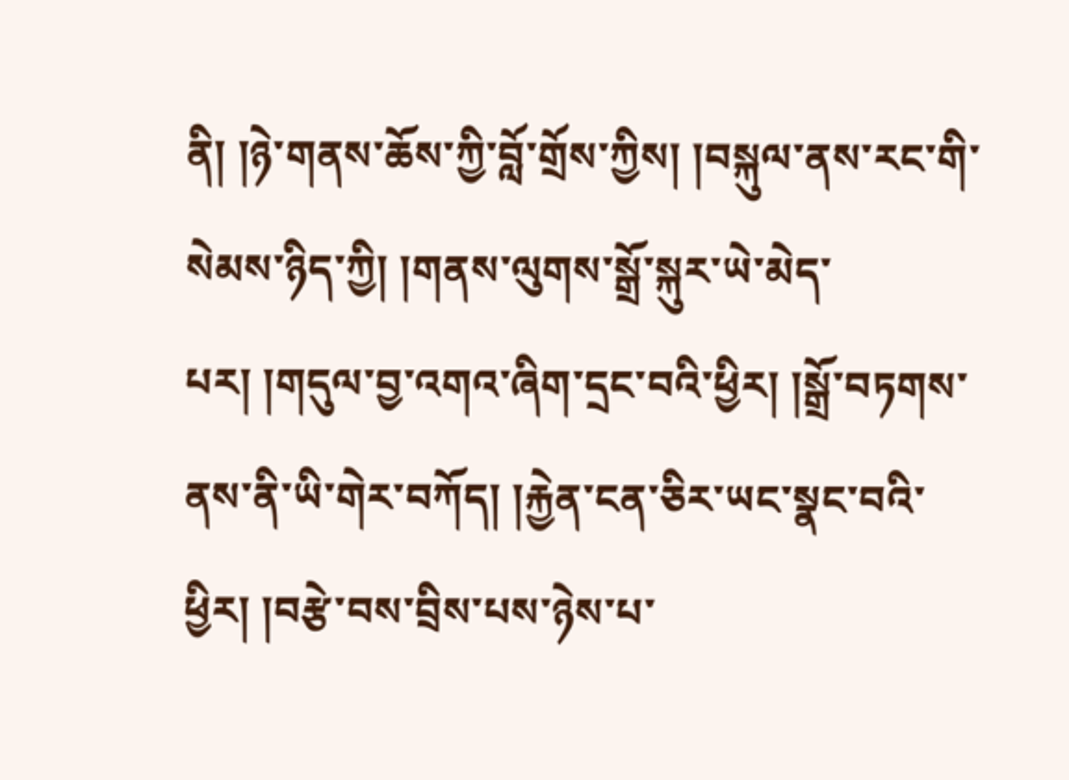ནི། །ཉེ་གནས་ཆོས་ཀྱི་བློ་གྲོས་ཀྱིས། །བསྐུལ་ནས་རང་གི་སེམས་ཉིད་ཀྱི། །གནས་ལུགས་སྒྲོ་སྐུར་ཡེ་མེད་པར། །གདུལ་བྱ་འགའ་ཞིག་དྲང་བའི་ཕྱིར། །སྒྲོ་བཏགས་ནས་ནི་ཡི་གེར་བཀོད། །རྐྱེན་ངན་ཅིར་ཡང་སྣང་བའི་ཕྱིར། །བརྩེ་བས་བྲིས་པས་ཉེས་པ་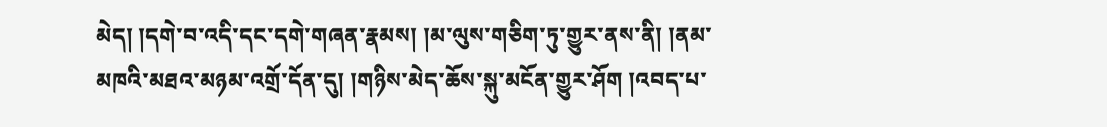མེད། །དགེ་བ་འདི་དང་དགེ་གཞན་རྣམས། །མ་ལུས་གཅིག་ཏུ་གྱུར་ནས་ནི། །ནམ་མཁའི་མཐའ་མཉམ་འགྲོ་དོན་དུ། །གཉིས་མེད་ཆོས་སྐུ་མངོན་གྱུར་ཤོག །འབད་པ་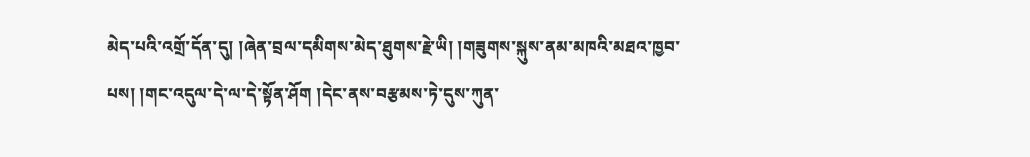མེད་པའི་འགྲོ་དོན་དུ། །ཞེན་བྲལ་དམིགས་མེད་ཐུགས་རྗེ་ཡི། །གཟུགས་སྐུས་ནམ་མཁའི་མཐའ་ཁྱབ་པས། །གང་འདུལ་དེ་ལ་དེ་སྟོན་ཤོག །དེང་ནས་བརྩམས་ཏེ་དུས་ཀུན་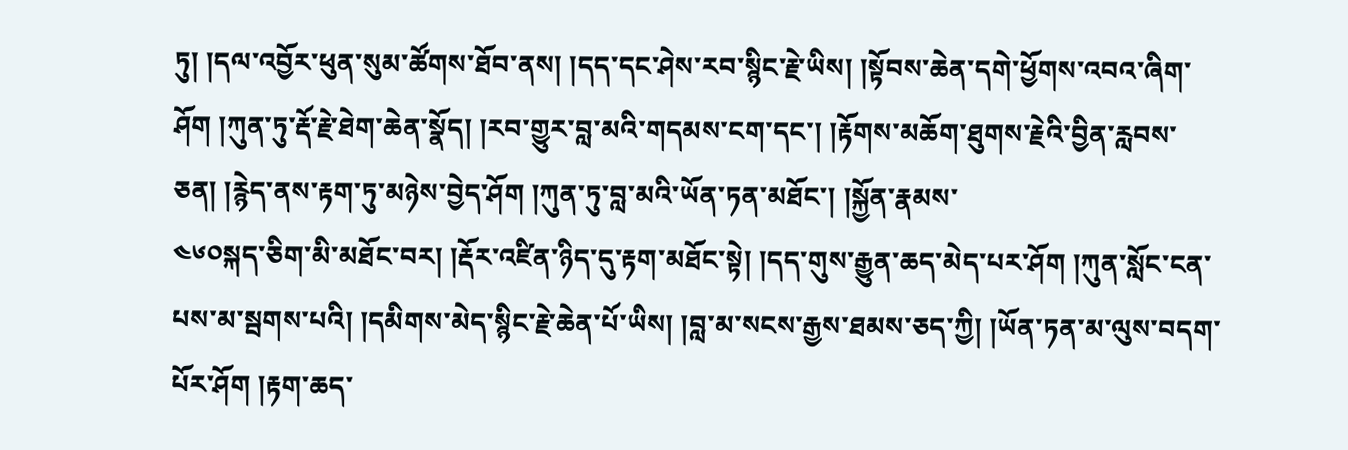ཏུ། །དལ་འབྱོར་ཕུན་སུམ་ཚོགས་ཐོབ་ནས། །དད་དང་ཤེས་རབ་སྙིང་རྗེ་ཡིས། །སྟོབས་ཆེན་དགེ་ཕྱོགས་འབའ་ཞིག་ཤོག །ཀུན་ཏུ་རྡོ་རྗེ་ཐེག་ཆེན་སྣོད། །རབ་གྱུར་བླ་མའི་གདམས་ངག་དང་། །རྟོགས་མཆོག་ཐུགས་རྗེའི་བྱིན་རླབས་ཅན། །རྙེད་ནས་རྟག་ཏུ་མཉེས་བྱེད་ཤོག །ཀུན་ཏུ་བླ་མའི་ཡོན་ཏན་མཐོང་། །སྐྱོན་རྣམས་
༤༦༠སྐད་ཅིག་མི་མཐོང་བར། །རྡོར་འཛིན་ཉིད་དུ་རྟག་མཐོང་སྟེ། །དད་གུས་རྒྱུན་ཆད་མེད་པར་ཤོག །ཀུན་སློང་ངན་པས་མ་སྦགས་པའི། །དམིགས་མེད་སྙིང་རྗེ་ཆེན་པོ་ཡིས། །བླ་མ་སངས་རྒྱས་ཐམས་ཅད་ཀྱི། །ཡོན་ཏན་མ་ལུས་བདག་པོར་ཤོག །རྟག་ཆད་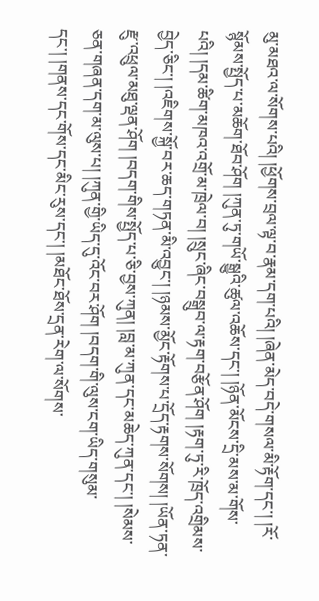མུ་མཐའ་ལ་སོགས་པའི། །ཕྱོགས་བྲལ་ལྟ་བ་རྣམ་དག་པའི། །ཞེན་མེད་བདེ་གསལ་མི་རྟོག་དང་། །རོ་སྙོམས་སྤྱོད་པ་མཆོག་ཐོབ་ཤོག །ཀུན་ཏུ་གཡོ་སྒྱུའི་ཚུལ་འཆོས་དང་། །ཉོན་མོངས་དྲི་མས་མ་གོས་པའི། །དམ་ཚིག་མཁའ་འགྲོ་མ་ཁྲེལ་བ། །སྲུང་ཞིང་བསྒྲུབ་ལ་རྟག་བརྩོན་ཤོག །རྟག་ཏུ་རི་ཁྲོད་འགྲིམས་བྱེད་ཅིང་། །འཇིགས་སྐྱོ་བར་ཆད་གཏན་མི་འབྱུང་། །ཉམས་མྱོང་རྟོགས་པ་དྲོད་རྟགས་སོགས། །ཡོན་ཏན་རྫུ་འཕྲུལ་མཐུ་ལྡན་ཤོག །བདག་གིས་སྤྱོད་པ་ཅི་བྱས་ཀུན། །བླ་མ་ཀུན་དང་མཆེད་ཀུན་དང་། །སེམས་ཅན་གཞན་དག་མ་ལུས་པ། །ཀུན་གྱི་ཡིད་དུ་འོང་བར་ཤོག །བདག་གི་ལུས་ངག་ཡིད་གསུམ་དང་། །གནས་དང་གོས་དང་མིང་རུས་དང་། །མཐོང་ཐོས་དྲན་རེག་ལ་སོགས་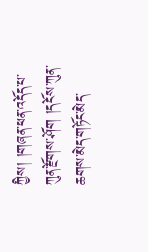ཀྱིས། །གཞན་ཕན་འདོད་པ་ཀུན་རྫོགས་ཤོག །དངོས་ཀུན་ཆགས་མེད་གཏོང་མེད་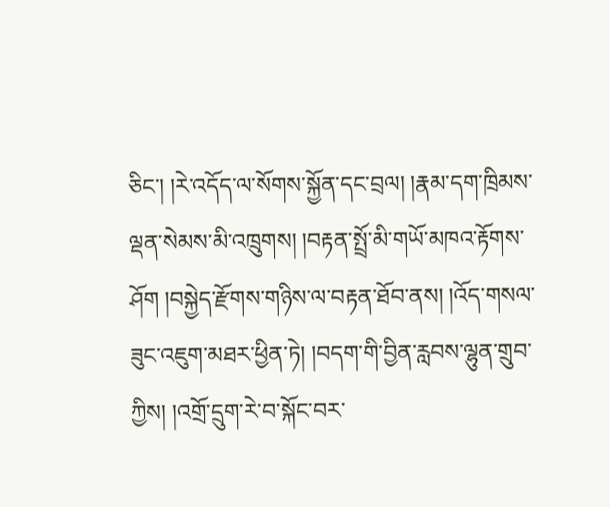ཅིང་། །རེ་འདོད་ལ་སོགས་སྐྱོན་དང་བྲལ། །རྣམ་དག་ཁྲིམས་ལྡན་སེམས་མི་འཁྲུགས། །བརྟན་སྤྲོ་མི་གཡོ་མཁའ་རྟོགས་ཤོག །བསྐྱེད་རྫོགས་གཉིས་ལ་བརྟན་ཐོབ་ནས། །འོད་གསལ་ཟུང་འཇུག་མཐར་ཕྱིན་ཏེ། །བདག་གི་བྱིན་རླབས་ལྷུན་གྲུབ་ཀྱིས། །འགྲོ་དྲུག་རེ་བ་སྐོང་བར་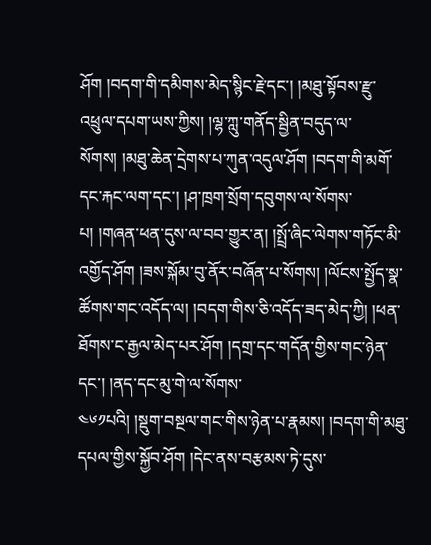ཤོག །བདག་གི་དམིགས་མེད་སྙིང་རྗེ་དང་། །མཐུ་སྟོབས་རྫུ་འཕྲུལ་དཔག་ཡས་ཀྱིས། །ལྷ་ཀླུ་གནོད་སྦྱིན་བདུད་ལ་སོགས། །མཐུ་ཆེན་དྲེགས་པ་ཀུན་འདུལ་ཤོག །བདག་གི་མགོ་དང་རྐང་ལག་དང་། །ཤ་ཁྲག་སྲོག་དབུགས་ལ་སོགས་པ། །གཞན་ཕན་དུས་ལ་བབ་གྱུར་ན། །སྤྲོ་ཞིང་ལེགས་གཏོང་མི་འགྱོད་ཤོག །ཟས་སྐོམ་བུ་ནོར་བཞོན་པ་སོགས། །ལོངས་སྤྱོད་སྣ་ཚོགས་གང་འདོད་ལ། །བདག་གིས་ཅི་འདོད་ཟད་མེད་ཀྱི། །ཕན་ཐོགས་ང་རྒྱལ་མེད་པར་ཤོག །དགྲ་དང་གདོན་གྱིས་གང་ཉེན་དང་། །ནད་དང་མུ་གེ་ལ་སོགས་
༤༦༡པའི། །སྡུག་བསྔལ་གང་གིས་ཉེན་པ་རྣམས། །བདག་གི་མཐུ་དཔལ་གྱིས་སྐྱོབ་ཤོག །དེང་ནས་བརྩམས་ཏེ་དུས་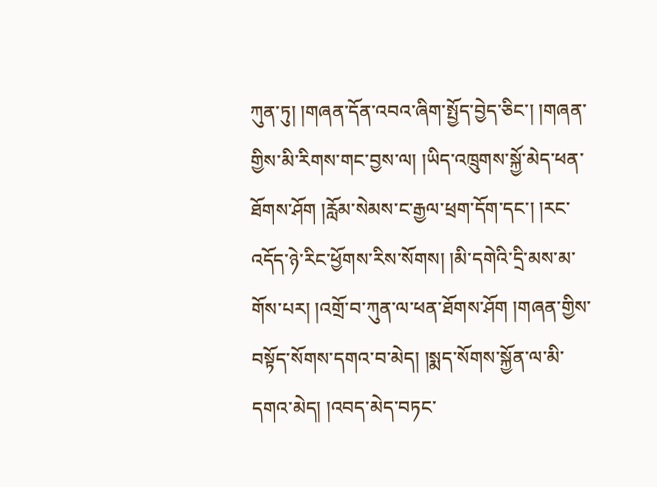ཀུན་ཏུ། །གཞན་དོན་འབའ་ཞིག་སྤྱོད་བྱེད་ཅིང་། །གཞན་གྱིས་མི་རིགས་གང་བྱས་ལ། །ཡིད་འཁྲུགས་སྐྱོ་མེད་ཕན་ཐོགས་ཤོག །རློམ་སེམས་ང་རྒྱལ་ཕྲག་དོག་དང་། །རང་འདོད་ཉེ་རིང་ཕྱོགས་རིས་སོགས། །མི་དགེའི་དྲི་མས་མ་གོས་པར། །འགྲོ་བ་ཀུན་ལ་ཕན་ཐོགས་ཤོག །གཞན་གྱིས་བསྟོད་སོགས་དགའ་བ་མེད། །སྨད་སོགས་སྐྱོན་ལ་མི་དགའ་མེད། །འབད་མེད་བཏང་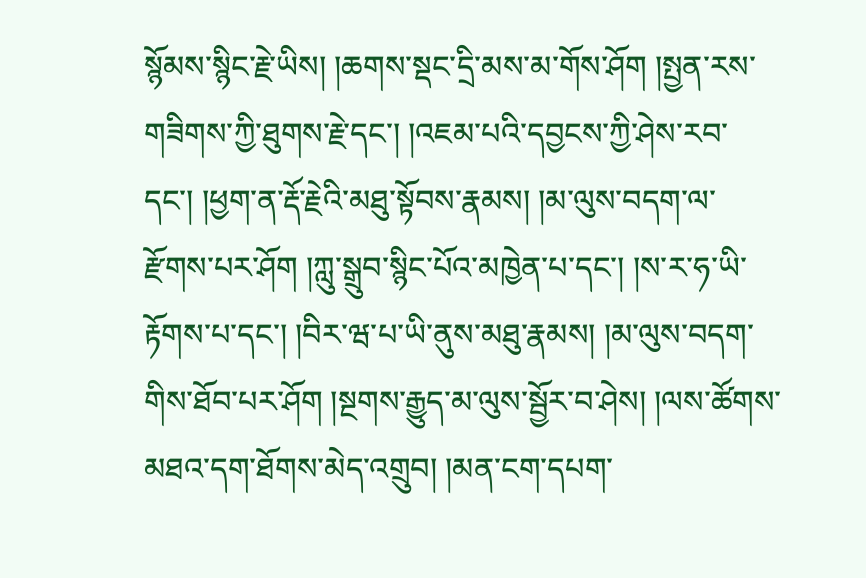སྙོམས་སྙིང་རྗེ་ཡིས། །ཆགས་སྡང་དྲི་མས་མ་གོས་ཤོག །སྤྱན་རས་གཟིགས་ཀྱི་ཐུགས་རྗེ་དང་། །འཇམ་པའི་དབྱངས་ཀྱི་ཤེས་རབ་དང་། །ཕྱག་ན་རྡོ་རྗེའི་མཐུ་སྟོབས་རྣམས། །མ་ལུས་བདག་ལ་རྫོགས་པར་ཤོག །ཀླུ་སྒྲུབ་སྙིང་པོའ་མཁྱེན་པ་དང་། །ས་ར་ཧ་ཡི་རྟོགས་པ་དང་། །བིར་ཝ་པ་ཡི་ནུས་མཐུ་རྣམས། །མ་ལུས་བདག་གིས་ཐོབ་པར་ཤོག །སྔགས་རྒྱུད་མ་ལུས་སྦྱོར་བ་ཤེས། །ལས་ཚོགས་མཐའ་དག་ཐོགས་མེད་འགྲུབ། །མན་ངག་དཔག་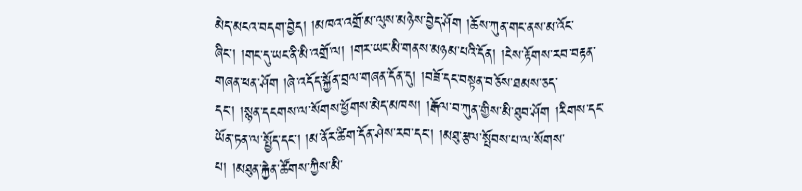མེད་མངའ་བདག་བྱེད། །མཁའ་འགྲོ་མ་ལུས་མཉེས་བྱེད་ཤོག །ཆོས་ཀུན་གང་ནས་མ་འོང་ཞིང་། །གང་དུ་ཡང་ནི་མི་འགྲོ་ལ། །གར་ཡང་མི་གནས་མཉམ་པའི་དོན། །ངེས་རྟོགས་རབ་བརྟན་གཞན་ཕན་ཤོག །ཞེ་འདོད་སྐྱོན་བྲལ་གཞན་དོན་དུ། །བཟོ་དང་བསྟན་བཅོས་ཐམས་ཅད་དང་། །སྙན་དངགས་ལ་སོགས་ཕྱོགས་མེད་མཁས། །རྒོལ་བ་ཀུན་གྱིས་མི་ཐུབ་ཤོག །རིགས་དང་ཡོན་ཏན་ལ་སྤྱོད་དང་། །མ་ནོར་ཚིག་དོན་ཤེས་རབ་དང་། །མཐུ་རྩལ་སྤོབས་པ་ལ་སོགས་པ། །མཐུན་རྐྱེན་ཚོགས་ཀྱིས་མི་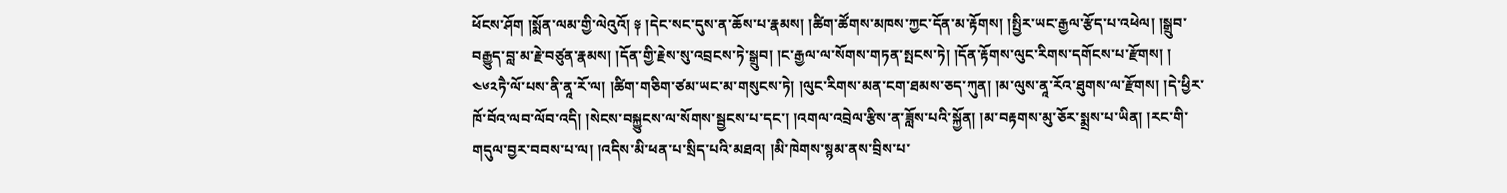ཕོངས་ཤོག །སྨོན་ལམ་གྱི་ལེའུའོ། ༈ །དེང་སང་དུས་ན་ཆོས་པ་རྣམས། །ཚིག་ཚོགས་མཁས་ཀྱང་དོན་མ་རྟོགས། །སྤྱིར་ཡང་རྒྱལ་རྩོད་པ་འཕེལ། །སྒྲུབ་བརྒྱུད་བླ་མ་རྗེ་བཙུན་རྣམས། །དོན་གྱི་རྗེས་སུ་འབྲངས་ཏེ་སྒྲུབ། །ང་རྒྱལ་ལ་སོགས་གཏན་སྤངས་ཏེ། །དོན་རྟོགས་ལུང་རིགས་དགོངས་པ་རྫོགས། །
༤༦༢ཏཻ་ལོ་པས་ནི་ནཱ་རོ་ལ། །ཚིག་གཅིག་ཙམ་ཡང་མ་གསུངས་ཏེ། །ལུང་རིགས་མན་ངག་ཐམས་ཅད་ཀུན། །མ་ལུས་ནཱ་རོའ་ཐུགས་ལ་རྫོགས། །དེ་ཕྱིར་ཁོ་བོའ་ལབ་ལོབ་འདི། །སེངས་བསྐྱུངས་ལ་སོགས་སྦྱངས་པ་དང་། །འགལ་འབྲེལ་རྩིས་ན་ཟློས་པའི་སྐྱོན། །མ་བརྟགས་མུ་ཅོར་སྨྲས་པ་ཡིན། །རང་གི་གདུལ་བྱར་བབས་པ་ལ། །འདིས་མི་ཕན་པ་སྲིད་པའི་མཐའ། །མི་ཁེགས་སྙམ་ནས་བྲིས་པ་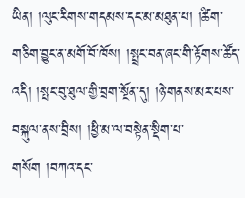ཡིན། །ལུང་རིགས་གདམས་དང་མ་མཐུན་པ། །ཚིག་གཅིག་བྱུང་ན་མགོ་བོ་ཁོས། །སྤྲང་བན་ཞང་གི་རྟོགས་ཚོད་འདི། །སྤང་བུ་ཐུལ་གྱི་བྲག་སྔོན་དུ། །ཉེ་གནས་མར་པས་བསྐུལ་ནས་བྲིས། །ཕྱི་མ་ལ་བསྟེན་སྡིག་པ་གསོག །བཀའ་དང་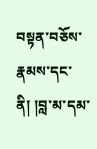བསྟན་བཅོས་རྣམས་དང་ནི། །བླ་མ་དམ་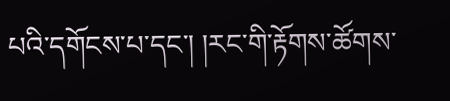པའི་དགོངས་པ་དང་། །རང་གི་རྟོགས་ཚོགས་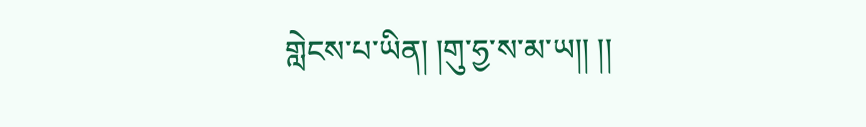གླེངས་པ་ཡིན། །གུ་ཧྱ་ས་མ་ཡ།། །།